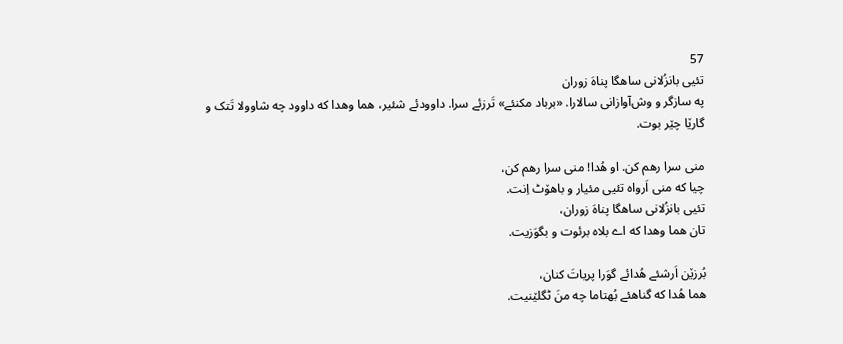57
تئیی بانزُلانی ساهگا پناهَ زوران
په سازگر و وش‌آوازانی سالارا. «برباد مکنئے» تَرزئے سرا. داوودئے شئیر، هما وهدا که داوود چه شاوولا تَتک و گارێا چێر بوت.

منی سرا رهم کن. او هُدا! منی سرا رهم کن،
چیا که منی اَرواه تئیی مئیار و باهۆٹ اِنت.
تئیی بانزُلانی ساهگا پناهَ زوران،
تان هما وهدا که اے بلاه برئوت و بگوَزیت.

بُرزێن اَرشئے هُدائے گوَرا پریاتَ کنان،
هما هُدا که گناهئے بُهتاما چه منَ ٹگلێنیت.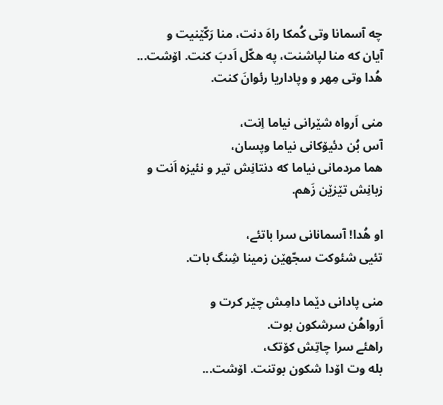چه آسمانا وتی کُمکا راهَ دنت، منا رَکّێنیت و
آیان که منا لپاشنت، په هکّل اَدبَ کنت. اۆشت...
هُدا وتی مِهر و وپاداریا رئوانَ کنت.

منی اَرواه شێرانی نیاما اِنت،
آس بُن دئیۆکانی نیاما وپسان،
هما مردمانی نیاما که دنتانِش تیر و نئیزه اَنت و
زبانِش تێزێن زَهم.

او هُدا! آسمانانی سرا باتئے،
تئیی شئوکت سجّهێن زمینا شِنگ بات.

منی پادانی دێما دامِش چێر کرت و
اَرواهُن سرشکون بوت.
راهئے سرا چاتِش کۆتک،
بله وت اۆدا شکون بوتنت. اۆشت...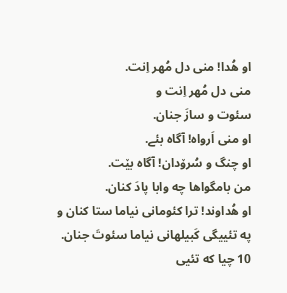او هُدا! منی دل مُهر اِنت.
منی دل مُهر اِنت و
سئوت و سازَ جنان.
او منی اَرواه! آگاه بئے.
او چنگ و سُرۆدان! آگاه بێت.
من بامگواها چه وابا پادَ کنان.
او هُداوند! ترا کئومانی نیاما ستا کنان و
په تئییگی کَبیلهانی نیاما سئوتَ جنان.
10 چیا که تئیی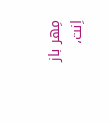مِهر باز اِنت،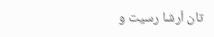تان اَرشا رسیت و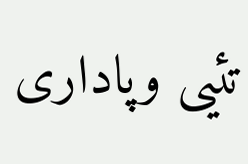تئیی وپاداری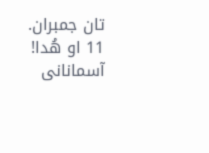تان جمبران.
11 او هُدا! آسمانانی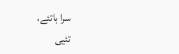سرا باتئے،
تئیی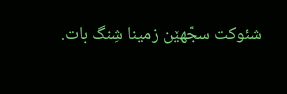شئوکت سجّهێن زمینا شِنگ بات.